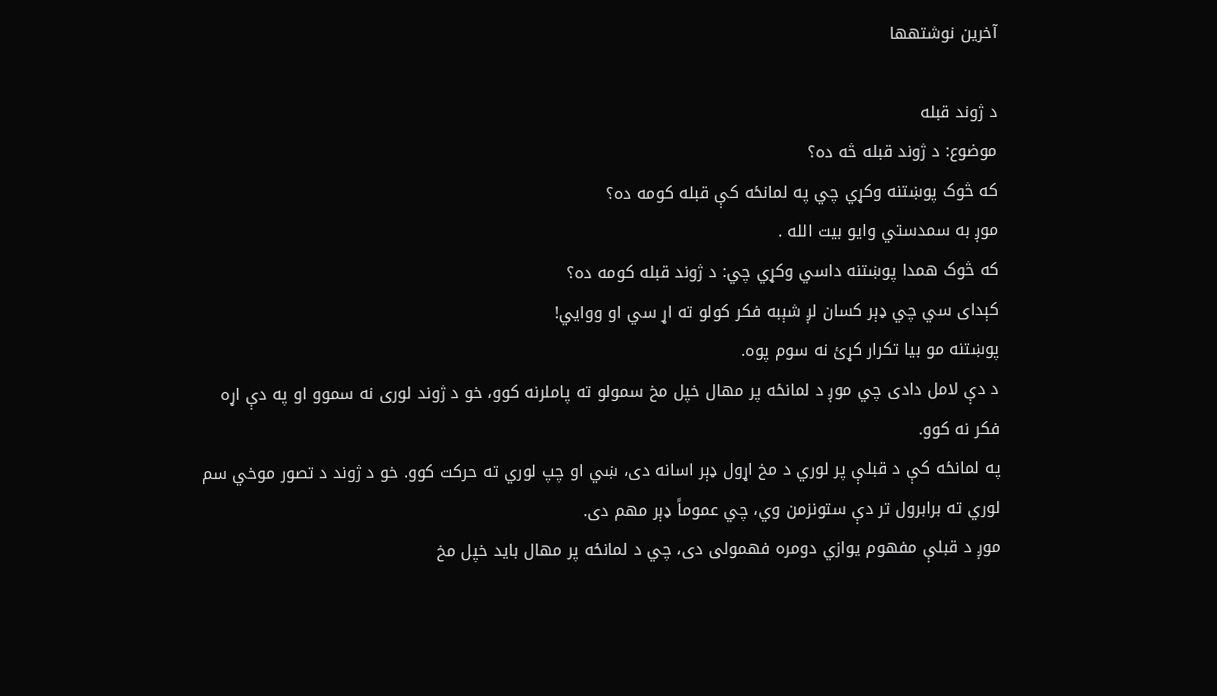آخرین نوشتهها

د ژوند قبله
موضوع: د ژوند قبله څه ده؟
که څوک پوښتنه وکړي چي په لمانځه کې قبله کومه ده؟
موږ به سمدستي وایو بیت الله .
که څوک همدا پوښتنه داسي وکړي چي: د ژوند قبله کومه ده؟
کېدای سي چي ډېر کسان لږ شېبه فکر کولو ته اړ سي او ووايي!
پوښتنه مو بیا تکرار کړئ نه سوم پوه.
د دې لامل دادی چي موږ د لمانځه پر مهال خپل مخ سمولو ته پاملرنه کوو، خو د ژوند لوری نه سموو او په دې اړه فکر نه کوو.
په لمانځه کې د قبلې پر لوري د مخ اړول ډېر اسانه دی، ښي او چپ لوري ته حرکت کوو. خو د ژوند د تصور موخي سم لوري ته برابرول تر دې ستونزمن وي، چي عموماً ډېر مهم دی.
موږ د قبلې مفهوم یوازي دومره فهمولی دی، چي د لمانځه پر مهال باید خپل مخ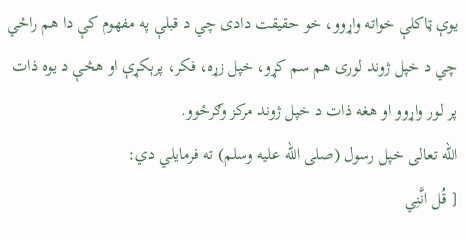يوې ټاکلې خواته واړوو، خو حقیقت دادی چي د قبلې په مفهوم کې دا هم راځي چي د خپل ژوند لوری هم سم کړو، خپل زړه، فکر، پرېکړې او هڅې د يوه ذات پر لور واړوو او هغه ذات د خپل ژوند مرکز وګرځوو.
الله تعالی خپل رسول (صلی الله علیه وسلم) ته فرمایلي دي:
[ قُل انَّنِي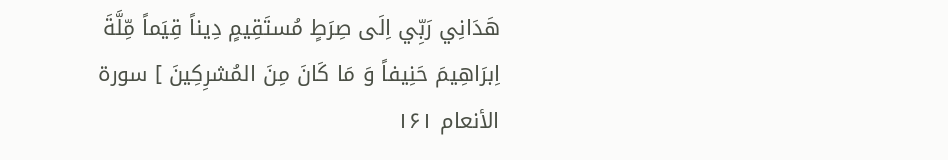هَدَانِي رَبِّي اِلَی صِرَطٍ مُستَقِیمٍ دِیناً قِیَماً مِّلَّةَ اِبرَاهِیمَ حَنِیفاً وَ مَا کَانَ مِنَ المُشرِکِینَ ] سورة الأنعام ۱۶۱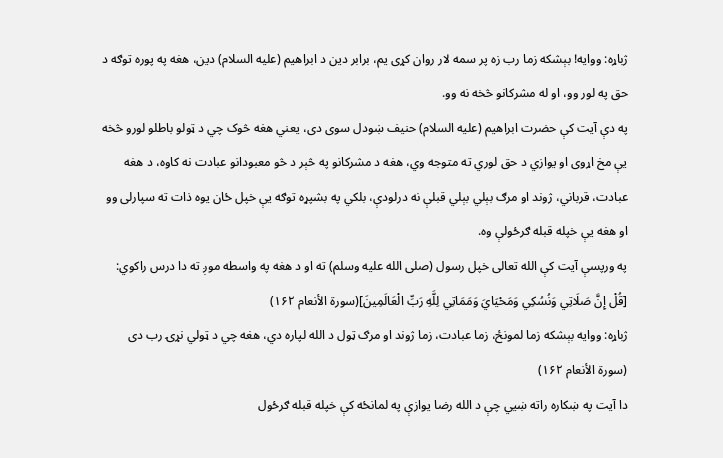ژباړه: ووايه! بېشکه زما رب زه پر سمه لار روان کړی يم، برابر دين د ابراهيم (علیه السلام) دين، هغه په پوره توګه د حق په لور وو، او له مشرکانو څخه نه وو.
په دې آیت کې حضرت ابراهيم (علیه السلام) حنیف ښودل سوی دی، يعني هغه څوک چي د ټولو باطلو لورو څخه يې مخ اړوی او یوازي د حق لوري ته متوجه وي، هغه د مشرکانو په څېر د څو معبودانو عبادت نه کاوه، د هغه عبادت، قرباني، ژوند او مرګ بېلي بېلي قبلې نه درلودې، بلکي په بشپړه توګه یې خپل ځان یوه ذات ته سپارلی وو او هغه یې خپله قبله ګرځولې وه.
په ورپسې آیت کې الله تعالی خپل رسول (صلی الله علیه وسلم) ته او د هغه په واسطه موږ ته دا درس راکوي:
[قُلْ إِنَّ صَلَاتِي وَنُسُكِي وَمَحْيَايَ وَمَمَاتِي لِلَّهِ رَبِّ الْعَالَمِينَ](سورة الأنعام ۱۶۲)
ژباړه: ووايه بېشکه زما لمونځ، زما عبادت، زما ژوند او مرګ ټول د الله لپاره دي، هغه چي د ټولي نړۍ رب دی (سورة الأنعام ۱۶۲)
دا آیت په ښکاره راته ښيي چې د الله رضا يوازې په لمانځه کې خپله قبله ګرځول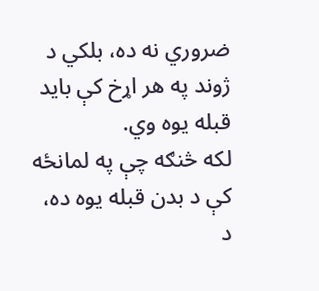ضروري نه ده، بلکي د ژوند په هر اړخ کې باید قبله يوه وي.
لکه څنګه چې په لمانځه کې د بدن قبله يوه ده، د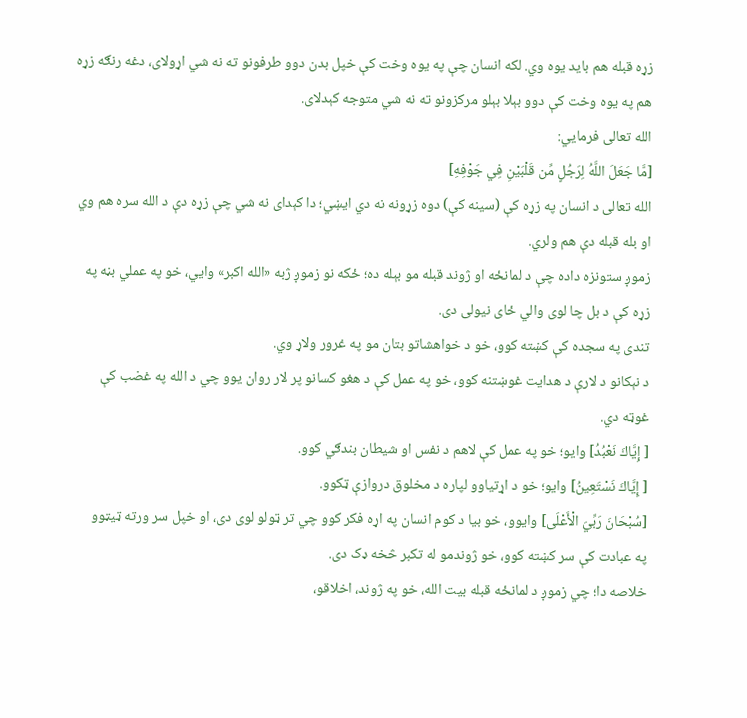زړه قبله هم باید يوه وي. لکه انسان چې په یوه وخت کې خپل بدن دوو طرفونو ته نه شي اړولای، دغه رنګه زړه هم په یوه وخت کې دوو بېلا بېلو مرکزونو ته نه شي متوجه کېدلای.
الله تعالی فرمايي:
[مَّا جَعَلَ اللَّهُ لِرَجُلٍ مِّن قَلْبَيْنِ فِي جَوْفِهِ]
الله تعالی د انسان په زړه کې (سینه کې) دوه زړونه نه دي ايښي؛ دا کېدای نه شي چې زړه دې د الله سره هم وي او بله قبله دې هم ولري.
زموږ ستونزه داده چې د لمانځه او ژوند قبله مو بېله ده؛ ځکه نو زموږ ژبه «الله اکبر» وايي، خو په عملي بڼه په زړه کې د بل چا لوی والي ځای نیولی دی.
تندی په سجده کې کښته کوو، خو د خواهشاتو بتان مو په غرور ولاړ وي.
د نېکانو د لارې د هدايت غوښتنه کوو، خو په عمل کې د هغو کسانو پر لار روان یوو چي د الله په غضب کې غوټه دي.
[ إِيَّاكَ نَعْبُدُ] وايو؛ خو په عمل کې لاهم د نفس او شيطان بندګي کوو.
[ إِيَّاكَ نَسْتَعِينُ] وايو؛ خو د اړتياوو لپاره د مخلوق دروازې ټکوو.
[سُبْحَانَ رَبِّيَ الْأَعْلَى] وايوو، خو بيا د کوم انسان په اړه فکر کوو چي تر ټولو لوی دی، او خپل سر ورته ټيټوو
په عبادت کې سر کښته کوو، خو ژوندمو له تکبر څخه ډک دی.
خلاصه دا؛ چي زموږ د لمانځه قبله بيت الله، خو په ژوند، اخلاقو،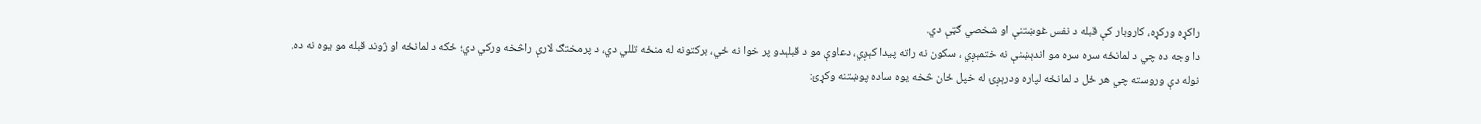راکړه ورکړه، کاروبار کې قبله د نفس غوښتنې او شخصي ګټې دي.
دا وجه ده چي د لمانځه سره سره مو اندېښنې نه ختمېږي ، سکون نه راته پيدا کېږي، دعاوې مو د قبلېدو پر خوا نه ځي، برکتونه له منځه تللي دي، د پرمختګ لارې راڅخه ورکي دي؛ ځکه د لمانځه او ژوند قبله مو يوه نه ده.
نوله دې وروسته چي هر ځل د لمانځه لپاره ودرېږئ له خپل ځان څخه یوه ساده پوښتنه وکړئ: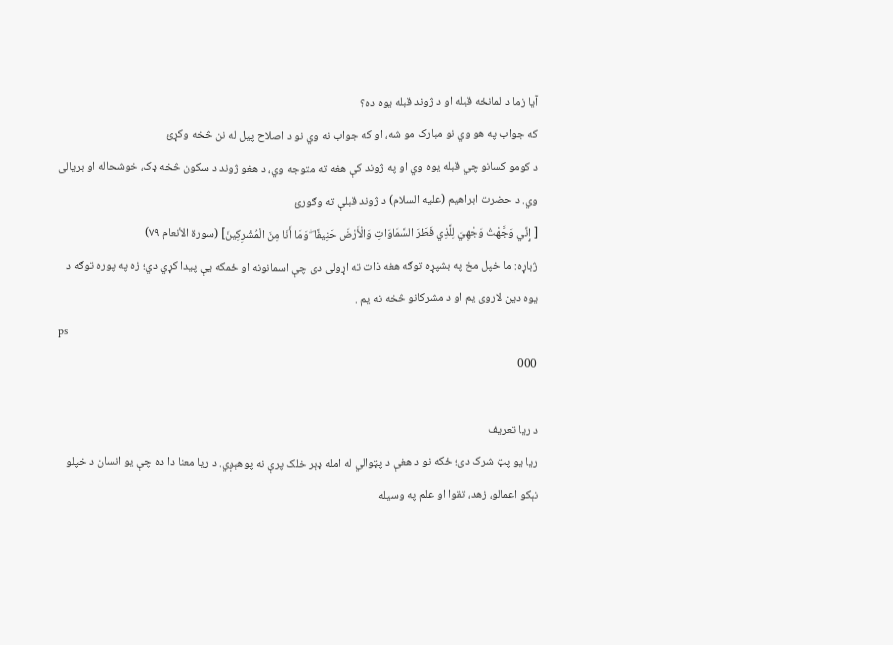آيا زما د لمانځه قبله او د ژوند قبله يوه ده؟
که جواب په هو وي نو مبارک مو شه، او که جواب نه وي نو د اصلاح پيل له نن څخه وکړئ
د کومو کسانو چي قبله يوه وي او په ژوند کې هغه ته متوجه وي، د هغو ژوند د سکون څخه ډک، خوشحاله او بريالی وي. د حضرت ابراهيم (علیه السلام) د ژوند قبلې ته وګورئ
[ إِنِّي وَجَّهْتُ وَجْهِيَ لِلَّذِي فَطَرَ السَّمَاوَاتِ وَالْأَرْضَ حَنِيفًا ۖ وَمَا أَنَا مِنَ الْمُشْرِكِينَ] (سورة الأنعام ۷۹)
ژباړه: ما خپل مخ په بشپړه توګه هغه ذات ته اړولی دی چې اسمانونه او ځمکه يې پیدا کړي دي؛ زه په پوره توګه د يوه دين لاروی يم او د مشرکانو څخه نه يم .
ps
000

د ریا تعریف
ریا یو پټ شرک دی؛ ځکه نو د هغې د پټوالي له امله ډېر خلک پرې نه پوهېږي. د ریا معنا دا ده چې یو انسان د خپلو نېکو اعمالو، زهد، تقوا او علم په وسیله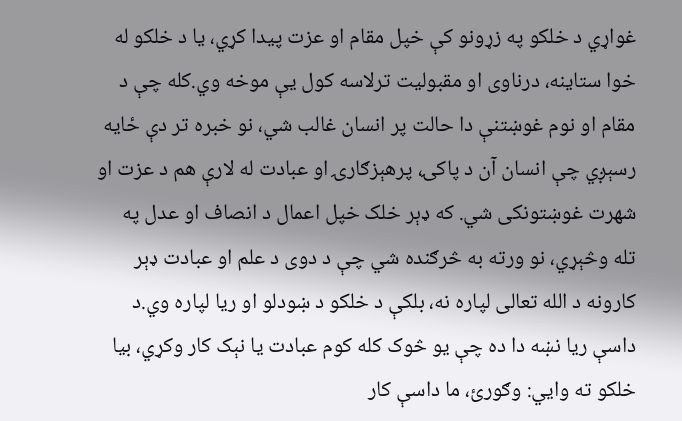غواړي د خلکو په زړونو کې خپل مقام او عزت پیدا کړي، یا د خلکو له خوا ستاینه، درناوی او مقبولیت ترلاسه کول یې موخه وي.کله چې د مقام او نوم غوښتنې دا حالت پر انسان غالب شي، نو خبره تر دې ځایه رسېږي چې انسان آن د پاکۍ، پرهېزګارۍ او عبادت له لارې هم د عزت او شهرت غوښتونکی شي. که ډېر خلک خپل اعمال د انصاف او عدل په تله وڅېړي، نو ورته به څرګنده شي چې د دوی د علم او عبادت ډېر کارونه د الله تعالی لپاره نه، بلکې د خلکو د ښودلو او ریا لپاره وي.د داسې ریا نښه دا ده چې یو څوک کله کوم عبادت یا نېک کار وکړي، بیا خلکو ته وایي: وګورئ، ما داسې کار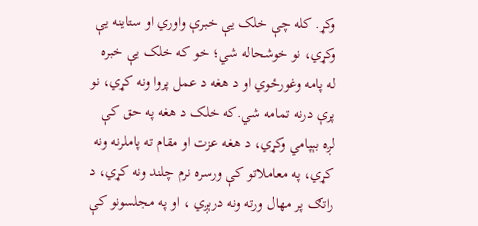وکړ. کله چې خلک یې خبرې واوري او ستاینه یې وکړي، نو خوشحاله شي؛ خو که خلک یې خبره له پامه وغورځوي او د هغه د عمل پروا ونه کړي، نو پرې درنه تمامه شي.که خلک د هغه په حق کې لږه بېپامي وکړي، د هغه عزت او مقام ته پاملرنه ونه کړي، په معاملاتو کې ورسره نرم چلند ونه کړي، د راتګ پر مهال ورته ونه درېږي ، او په مجلسونو کې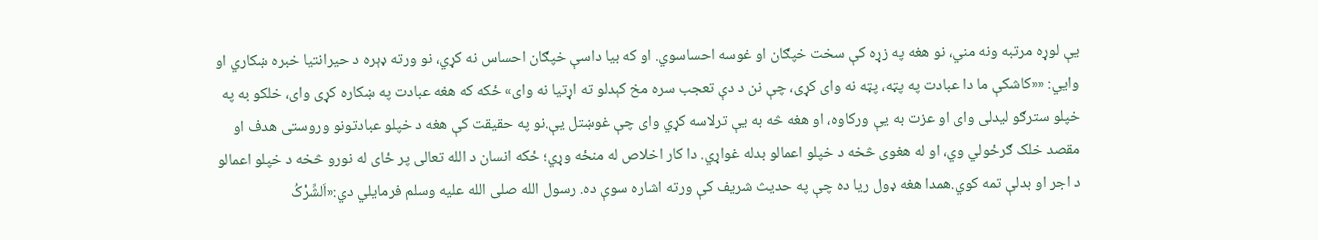یې لوړه مرتبه ونه مني، نو هغه په زړه کې سخت خپګان او غوسه احساسوي. او که بیا داسې خپګان احساس نه کړي، نو ورته ډېره د حیرانتیا خبره ښکاري او وايي: ««کاشکې ما دا عبادت په پټه، پټه نه وای کړی، چې نن د دې تعجب سره مخ کېدلو ته اړتیا نه وای» ځکه که هغه عبادت په ښکاره کړی وای، خلکو به په خپلو سترګو لیدلی وای او عزت به یې ورکاوه، او هغه څه به یې ترلاسه کړي وای چې غوښتل یې.نو په حقیقت کې هغه د خپلو عبادتونو وروستی هدف او مقصد خلک ګرځولي وي، او له هغوی څخه د خپلو اعمالو بدله غواړي. دا کار اخلاص له منځه وړي؛ ځکه انسان د الله تعالی پر ځای له نورو څخه د خپلو اعمالو د اجر او بدلې تمه کوي.همدا هغه ډول ریا ده چې په حدیث شریف کې ورته اشاره سوې ده. رسول الله صلی الله علیه وسلم فرمایلي دي:«اَلشِّرْکُ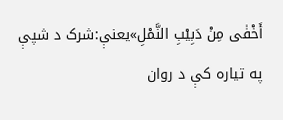أَخْفٰی مِنْ دَبِیْبِ النَّمْلِ»یعنې:شرک د شپې په تیاره کې د روان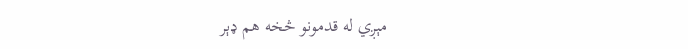مېږي له قدمونو څخه هم ډېر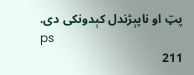پټ او ناپېژندل کېدونکی دی.
ps
211